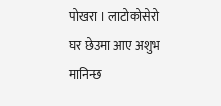पोखरा । लाटोकोसेरो घर छेउमा आए अशुभ मानिन्छ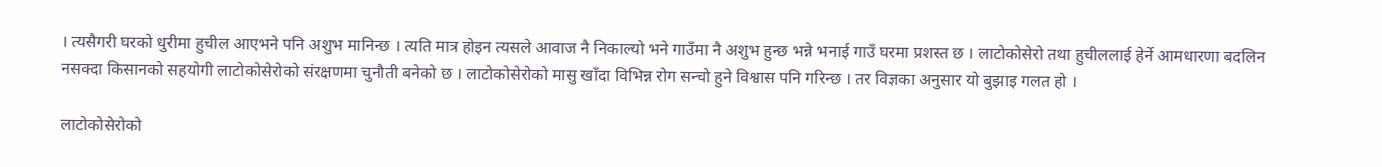। त्यसैगरी घरको धुरीमा हुचील आएभने पनि अशुभ मानिन्छ । त्यति मात्र होइन त्यसले आवाज नै निकाल्यो भने गाउँमा नै अशुभ हुन्छ भन्ने भनाई गाउँ घरमा प्रशस्त छ । लाटोकोसेरो तथा हुचीललाई हेर्ने आमधारणा बदलिन नसक्दा किसानको सहयोगी लाटोकोसेरोको संरक्षणमा चुनौती बनेको छ । लाटोकोसेरोको मासु खाँदा विभिन्न रोग सन्चो हुने विश्वास पनि गरिन्छ । तर विज्ञका अनुसार यो बुझाइ गलत हो ।

लाटोकोसेरोको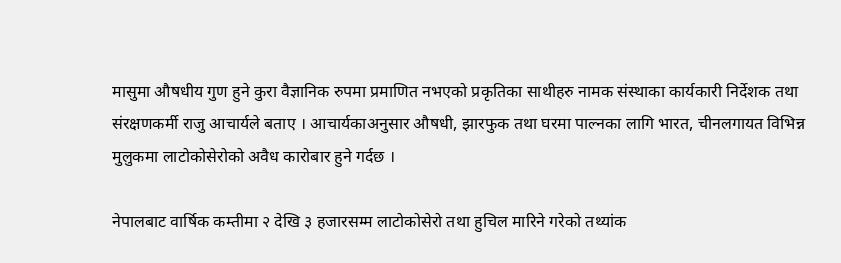मासुमा औषधीय गुण हुने कुरा वैज्ञानिक रुपमा प्रमाणित नभएको प्रकृतिका साथीहरु नामक संस्थाका कार्यकारी निर्देशक तथा संरक्षणकर्मी राजु आचार्यले बताए । आचार्यकाअनुसार औषधी, झारफुक तथा घरमा पाल्नका लागि भारत, चीनलगायत विभिन्न मुलुकमा लाटोकोसेरोको अवैध कारोबार हुने गर्दछ ।

नेपालबाट वार्षिक कम्तीमा २ देखि ३ हजारसम्म लाटोकोसेरो तथा हुचिल मारिने गरेको तथ्यांक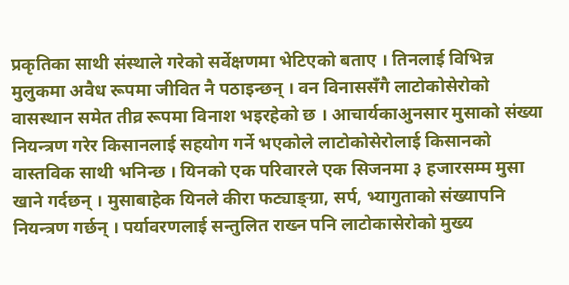प्रकृतिका साथी संस्थाले गरेको सर्वेक्षणमा भेटिएको बताए । तिनलाई विभिन्न मुलुकमा अवैध रूपमा जीवित नै पठाइन्छन् । वन विनाससँगै लाटोकोसेरोको वासस्थान समेत तीव्र रूपमा विनाश भइरहेको छ । आचार्यकाअुनसार मुसाको संख्या नियन्त्रण गरेर किसानलाई सहयोग गर्ने भएकोले लाटोकोसेरोलाई किसानको वास्तविक साथी भनिन्छ । यिनको एक परिवारले एक सिजनमा ३ हजारसम्म मुसा खाने गर्दछन् । मुसाबाहेक यिनले कीरा फट्याङ्ग्रा, सर्प, भ्यागुताको संख्यापनि नियन्त्रण गर्छन् । पर्यावरणलाई सन्तुलित राख्न पनि लाटोकासेरोको मुख्य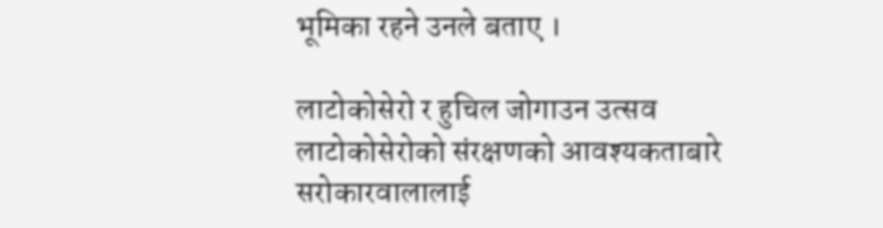भूमिका रहने उनले बताए ।

लाटोकोसेरो र हुचिल जोगाउन उत्सव
लाटोकोसेरोको संरक्षणको आवश्यकताबारे सरोकारवालालाई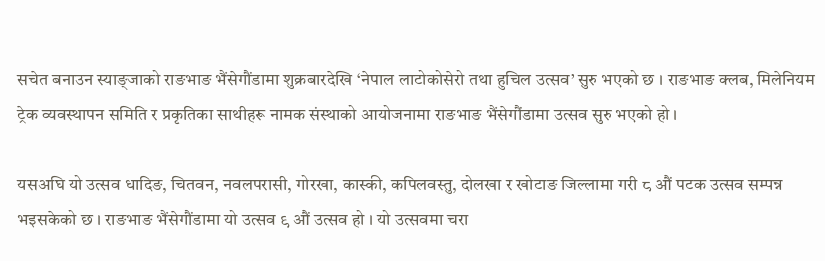सचेत बनाउन स्याङ्जाको राङभाङ भैंसेगौंडामा शुक्रबारदेखि ‘नेपाल लाटोकोसेरो तथा हुचिल उत्सव’ सुरु भएको छ । राङभाङ क्लब, मिलेनियम ट्रेक व्यवस्थापन समिति र प्रकृतिका साथीहरू नामक संस्थाको आयोजनामा राङभाङ भैंसेगौंडामा उत्सव सुरु भएको हो ।

यसअघि यो उत्सव धादिङ, चितवन, नवलपरासी, गोरखा, कास्की, कपिलवस्तु, दोलखा र खोटाङ जिल्लामा गरी ८ औं पटक उत्सव सम्पन्न भइसकेको छ । राङभाङ भैंसेगौंडामा यो उत्सव ९ औं उत्सव हो । यो उत्सवमा चरा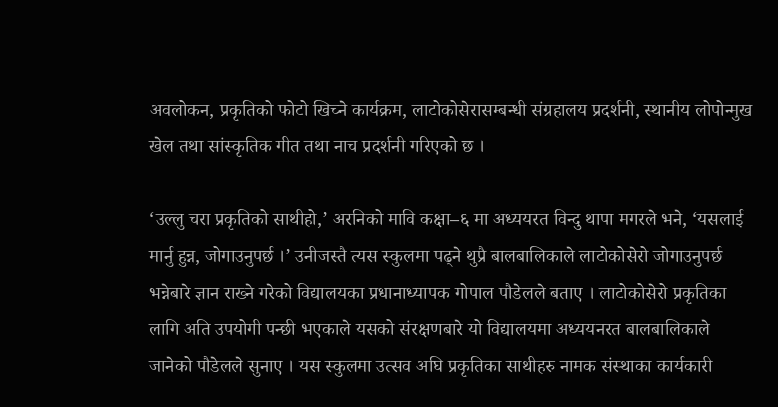अवलोकन, प्रकृतिको फोटो खिच्ने कार्यक्रम, लाटोकोसेरासम्बन्धी संग्रहालय प्रदर्शनी, स्थानीय लोपोन्मुख खेल तथा सांस्कृतिक गीत तथा नाच प्रदर्शनी गरिएको छ ।

‘उल्लु चरा प्रकृतिको साथीहो,’ अरनिको मावि कक्षा–६ मा अध्ययरत विन्दु थापा मगरले भने, ‘यसलाई मार्नु हुन्न, जोगाउनुपर्छ ।’ उनीजस्तै त्यस स्कुलमा पढ्ने थुप्रै बालबालिकाले लाटोकोसेरो जोगाउनुपर्छ भन्नेबारे ज्ञान राख्ने गरेको विद्यालयका प्रधानाध्यापक गोपाल पौडेलले बताए । लाटोकोसेरो प्रकृतिका लागि अति उपयोगी पन्छी भएकाले यसको संरक्षणबारे यो विद्यालयमा अध्ययनरत बालबालिकाले जानेको पौडेलले सुनाए । यस स्कुलमा उत्सव अघि प्रकृतिका साथीहरु नामक संस्थाका कार्यकारी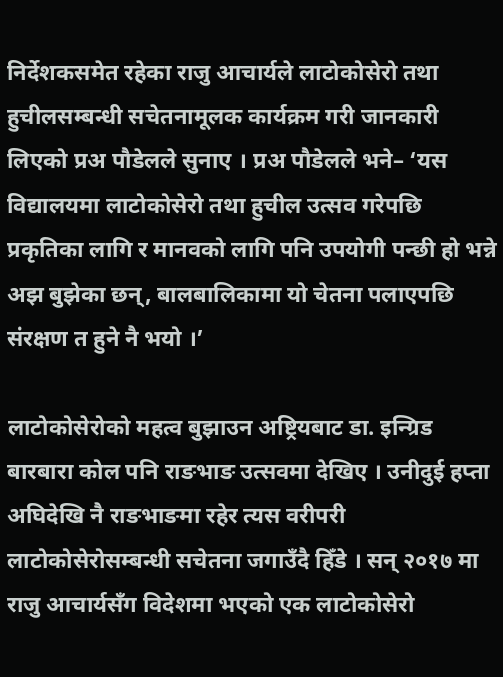निर्देशकसमेत रहेका राजु आचार्यले लाटोकोसेरो तथा हुचीलसम्बन्धी सचेतनामूलक कार्यक्रम गरी जानकारी लिएको प्रअ पौडेलले सुनाए । प्रअ पौडेलले भने– ‘यस विद्यालयमा लाटोकोसेरो तथा हुचील उत्सव गरेपछि प्रकृतिका लागि र मानवको लागि पनि उपयोगी पन्छी हो भन्ने अझ बुझेका छन्, बालबालिकामा यो चेतना पलाएपछि संरक्षण त हुने नै भयो ।’

लाटोकोसेरोको महत्व बुझाउन अष्ट्रियबाट डा. इन्ग्रिड बारबारा कोल पनि राङभाङ उत्सवमा देखिए । उनीदुई हप्ता अघिदेखि नै राङभाङमा रहेर त्यस वरीपरी लाटोकोसेरोसम्बन्धी सचेतना जगाउँदै हिँडे । सन् २०१७ मा राजु आचार्यसँग विदेशमा भएको एक लाटोकोसेरो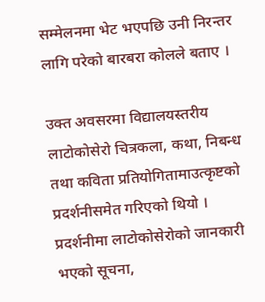सम्मेलनमा भेट भएपछि उनी निरन्तर लागि परेको बारबरा कोलले बताए ।

उक्त अवसरमा विद्यालयस्तरीय लाटोकोसेरो चित्रकला, कथा, निबन्ध तथा कविता प्रतियोगितामाउत्कृष्टको प्रदर्शनीसमेत गरिएको थियो । प्रदर्शनीमा लाटोकोसेरोको जानकारी भएको सूचना,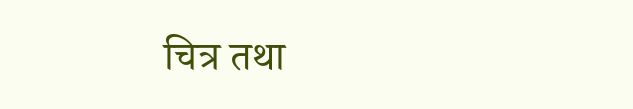चित्र तथा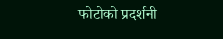फोटोको प्रदर्शनी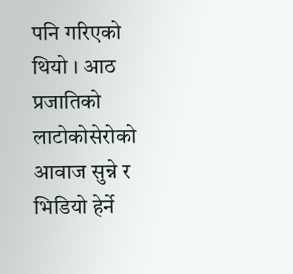पनि गरिएको थियो । आठ प्रजातिको लाटोकोसेरोको आवाज सुन्ने र भिडियो हेर्ने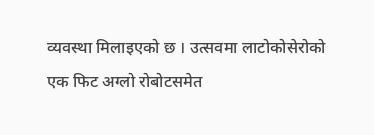व्यवस्था मिलाइएको छ । उत्सवमा लाटोकोसेरोको एक फिट अग्लो रोबोटसमेत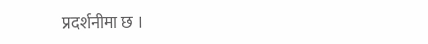प्रदर्शनीमा छ ।